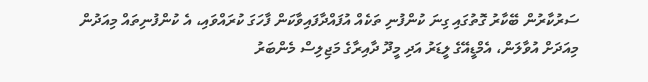ސަރުކާރުން ބޭކާރު ގޮތުގައި ގިނަ ކުންފުނި ތަކެއް އުފައްދާފައިވާކަން ފާހަގަ ކުރައްވައި، އެ ކުންފުނިތައް މިއަދުން މިއަދަށް އުވާލަން، އެމްޑީއޭގެ ލީޑަރު އަދި މީދޫ ދާއިރާގެ މަޖިލިސް މެންބަރު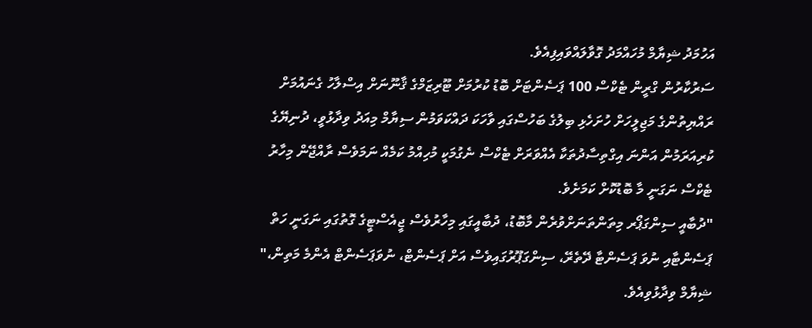އަހުމަދު ޝިޔާމް މުހައްމަދު ގޮވާލައްވައިފިއެވެ.
ސަރުކާރުން ގްރީން ޓެކްސް 100 ޕަސެންޓަށް ބޮޑު ކުރުމަށް ޓޫރިޒަމްގެ ޤާނޫނަށް އިސްލާހު ގެނައުމަށް ރައްޔިތުންގެ މަޖިލީހަށް ހުށަހެޅި ބިލުގެ ބަހުސްގައި ވާހަކަ ދައްކަވަމުން ސިޔާމް މިއަދު ވިދާޅުވީ، ދުނިޔޭގެ ކުރިއަރަމުން އަންނަ އިގްތިސާދުތަކާ އެއްވަރަށް ޓެކްސް ނެގުމަކީ މުހިއްމު ކަމެއް ނަމަވެސް ރާއްޖޭން މިހާރު ޓެކްސް ނަގަނީ މާ ބޮޑުކޮށް ކަމަށެވެ.
"ދުބާއީ ސިންގަޕޯރ މިތަންތަނަށްވުރެން މާބޮޑު، ދުބާއީގައި މިހާރުވެސް ޖީއެސްޓީގެ ގޮތުގައި ނަގަނީ ހަތް ޕަސެންޓާއި ނުވަ ޕަސެންޓާ ދޭތެރޭ، ސިންގަޕޫރުގައިވެސް އަށް ޕަސެންޓް، ނުވަޕަސެންޓް އެންމެ މަތިން،" ޝިޔާމް ވިދާޅުވިއެވެ.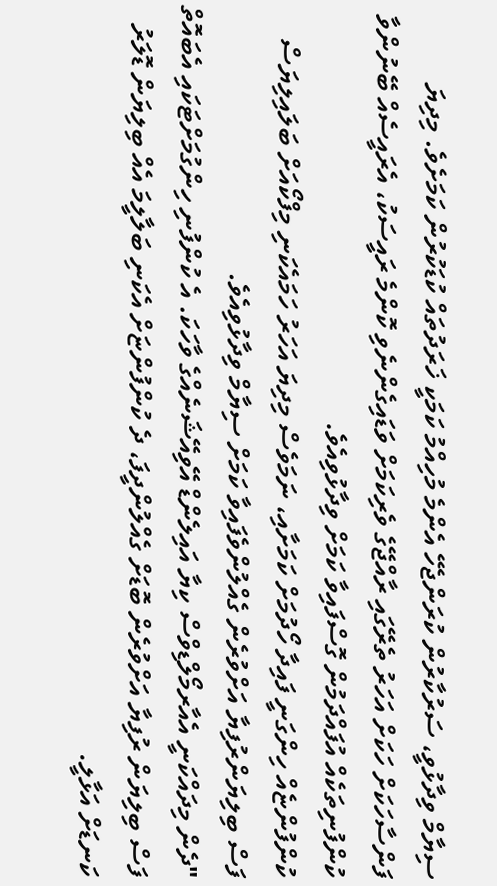ސިޔާމް ވިދާޅުވީ، ސަރުކާރުން ކުރަންޖެހޭ އެންމެ މުހިއްމު ކަމަކީ ޚަރަދުތައް ކުޑަކުރުން ކަމަށެވެ. މިދިޔަ ފަންސާހަކަށް ހަކަށް އަހަރު ތެރޭގައި ރާއްޖޭގެ ވެރިކަމަށް ވަޑައިގެންނެވި ކޮންމެ ރައީސަކު، އެރައީސެއް ބޭނުންވާ ކުންފުނިތަކެއް އުފައްދަމުން ގޮސްފައިވާ ކަމަށް ވިދާޅުވިއެވެ.
ކުންފުންޏެއް ހިންގަނީ ފައިދާ ހޯދުމަށް ކަމަށާއި، ނަމަވެސް މިދިޔަ އަހަރު ހަމައެކަނި މިފްކޯއަށް ބަލައިލިޔަސް ފަސް ބިލިޔަންރުފިޔާ އަށްވުރެން ގެއްލުންވެފައިވާ ކަމަށް ސިޔާމް ވިދާޅުވިއެވެ.
"ދެން މިދައްކަނީ އެއާރމޯލްޑިވްސް ކިޔާ އައިލެންޑް އޭވިއޭޝަނެއްގެ ވާހަކަ. އެ ކުންފުނި ހިންގުމަށްޓަކައި އެބައޮތް ފަސް ބިލިޔަން ރުފިޔާ އަށްވުރެން ބޮޑަށް ގެއްލުންދީފަ، ދެ ކުންފުންޏަށް އެކަނި ބަލާލީމަ އެއް ބިލިޔަން ޑޮލަރު ކަނޑަށް އަޅާލީ.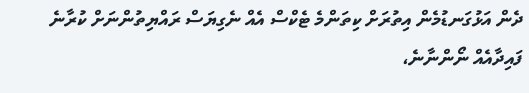ދެން އަޅުގަނޑުމެން އިތުރަށް ކިތަންމެ ޓެކްސް އެއް ނެގިޔަސް ރައްޔިތުންނަށް ކުރާނެ ފައިދާއެއް ނޯންނާނެ،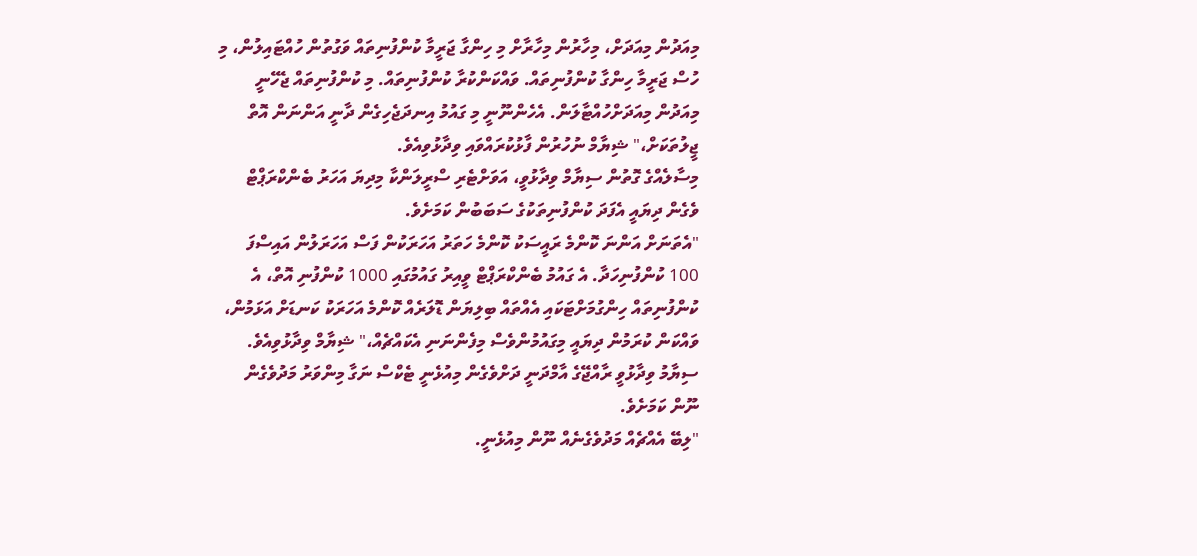މިއަދުން މިއަދަށް، މިހާރުން މިހާރާށް މި ހިންގާ ޖަރީމާ ކުންފުނިތައް ވަގުތުން ހުއްޓައިލުން، މި ހުސް ޖަރީމާ ހިންގާ ކުންފުނިތައް. ވައްކަންކުރާ ކުންފުނިތައް. މި ކުންފުނިތައް ޖެހޭނީ މިއަދުން މިއަދަށްހުއްޓާލަން. އެހެންނޫނީ މި ގައުމު އިނދަޖެހިގެން ދާނީ އަންނަން އޮތް ޖީލުތަކަށް،" ޝިޔާމް ނުހުރުން ފާޅުކުރައްވައި ވިދާޅުވިއެވެ.
މިސާލެއްގެ ގޮތުން ސިޔާމް ވިދާޅުވީ، އަވަށްޓެރި ސްރީލަންކާ މިދިޔަ އަހަރު ބެންކްރަޕްޓް ވެގެން ދިޔައީ އެފަދަ ކުންފުނިތަކުގެ ސަބަބުން ކަމަށެވެ.
"އެތަނަށް އަންނަ ކޮންމެ ރައީސަކު ކޮންމެ ހަތަރު އަހަރަކުން ފަސް އަހަރަލުން އައިސްފަ 100 ކުންފުނިހަދާ. އެ ގައުމު ބެންކްރަޕްޓް ވީއިރު ގައުމުގައި 1000 ކުންފުނި އޮތް، އެ ކުންފުނިތައް ހިންގުމަށްޓަކައި އެއްތައް ބިލިޔަން ޑޮލަރެއް ކޮންމެ އަހަރަކު ކަނޑަށް އަޅަމުން، ވައްކަން ކުރަމުން ދިޔައީ މިގައުމުންވެސް މިފެންނަނި އެކައްޗެއް،" ޝިޔާމް ވިދާޅުވިއެވެ.
ސިޔާމު ވިދާޅުވީ ރާއްޖޭގެ އާމްދަނީ ދަށްވެގެން މިއުޅެނީ ޓެކްސް ނަގާ މިންވަރު މަދުވެގެން ނޫން ކަމަށެވެ.
"ލިބޭ އެއްޗެއް މަދުވެގެނެއް ނޫން މިއުޅެނީ.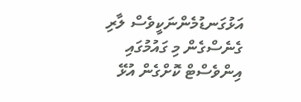އަޅުގަނޑުމެންނަކީވެސް ލާރި ގެނެސްގެން މި ގައުމުގައި އިންވެސްޓް ކޮށްގެން އުޅޭ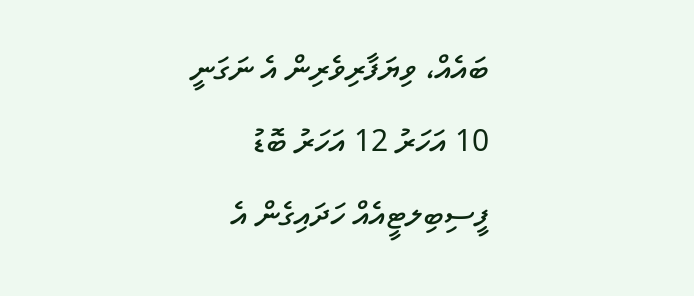ބައެއް، ވިޔަފާރިވެރިން އެ ނަގަނީ 10 އަހަރު 12 އަހަރު ބޮޑު ފީސިބިލޓީއެއް ހަދައިގެން އެ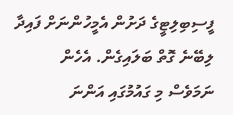ފީސިބިލިޓީގެ ދަށުން އެމީހުންނަށް ފައިދާ ލިބޭނެ ގޮތް ބަލައިގެން. އެހެން ނަމަވެސް މި ގައުމުގައި އަންނަ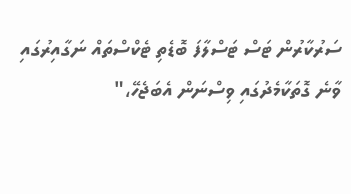ސަރުކާރުން ޓަސް ޓަސްލާފަ ބޮޑެތި ޓެކްސްތައް ނަގާއިރުގައި ވާނެ ގޮތަކާމެދުގައި ވިސްނަން އެބަޖެހޭ،"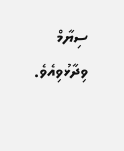ސިޔާމް ވިދާޅުވިއެވެ.